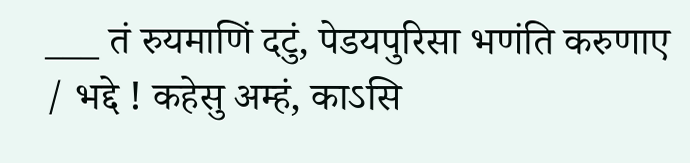___ तं रुयमाणिं दटुं, पेडयपुरिसा भणंति करुणाए / भद्दे ! कहेसु अम्हं, काऽसि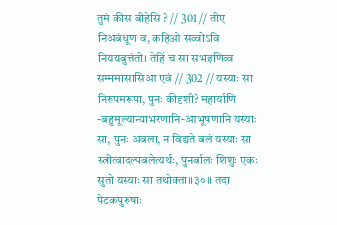तुमं कीस बीहेसि ? // 301 // तीए निअबंधूण व, कहिओ सव्वोऽवि निययबुत्तंतो। तेहिं च सा सभइणिव्व सम्ममासासिआ एवं // 302 // यस्याः सा निरुपमरूपा, पुनः कीदृशी? महार्याणि -बहुमूल्यान्याभरणानि-आभूषणानि यस्याः सा, पुनः अबला, न विद्यते बलं यस्याः सा स्त्रीत्वादल्पबलेत्यर्थः, पुनर्बालः शिशुः एकः सुतो यस्याः सा तथोक्ता॥३०॥ तदा पेटकपुरुषाः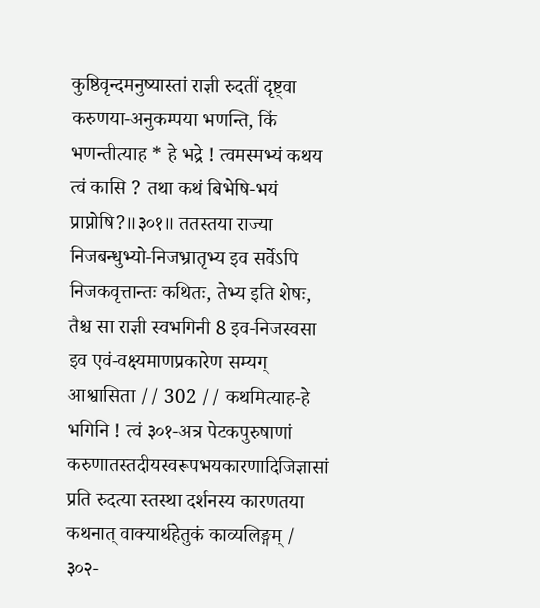कुष्ठिवृन्दमनुष्यास्तां राज्ञी रुदतीं दृष्ट्वा करुणया-अनुकम्पया भणन्ति, किं भणन्तीत्याह * हे भद्रे ! त्वमस्मभ्यं कथय त्वं कासि ? तथा कथं बिभेषि-भयं प्राप्नोषि?॥३०१॥ ततस्तया राज्या निजबन्धुभ्यो-निजभ्रातृभ्य इव सर्वेऽपि निजकवृत्तान्तः कथितः, तेभ्य इति शेषः, तैश्च सा राज्ञी स्वभगिनी 8 इव-निजस्वसा इव एवं-वक्ष्यमाणप्रकारेण सम्यग् आश्वासिता // 302 // कथमित्याह-हे भगिनि ! त्वं ३०१-अत्र पेटकपुरुषाणां करुणातस्तदीयस्वरूपभयकारणादिजिज्ञासां प्रति रुदत्या स्तस्था दर्शनस्य कारणतया कथनात् वाक्यार्थहेतुकं काव्यलिङ्गम् / ३०२-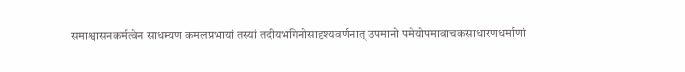समाश्वासनकर्मत्वेन साधम्यण कमलप्रभायां तस्यां तदीयभगिनोसादृश्यवर्णनात् उपमानो पमेयोपमावाचकसाधारणधर्माणां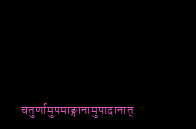चतुर्णामुपमाङ्गानामुपादानात्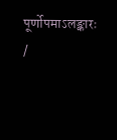पूर्णोपमाऽलङ्कारः /